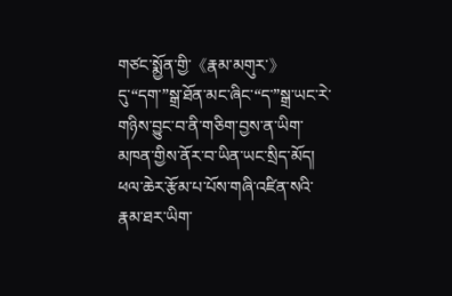གཙང་སྨྱོན་གྱི་《རྣམ་མགུར་》དུ་“དག་”སྒྲ་ཐོན་མང་ཞིང་“ད་”སྒྲ་ཡང་རེ་གཉིས་བྱུང་བ་ནི་གཅིག་བྱས་ན་ཡིག་མཁན་གྱིས་ནོར་བ་ཡིན་ཡང་སྲིད་མོད། ཕལ་ཆེར་རྩོམ་པ་པོས་གཞི་འཛིན་སའི་རྣམ་ཐར་ཡིག་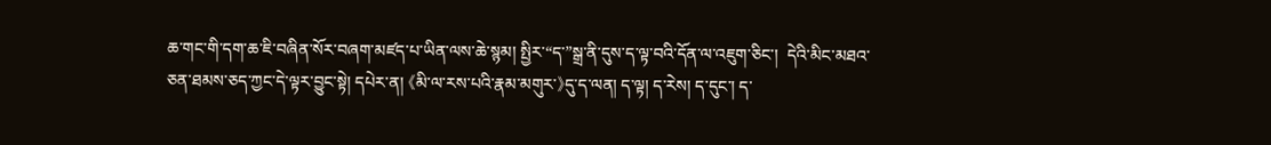ཆ་གང་གི་དག་ཆ་ཇི་བཞིན་སོར་བཞག་མཛད་པ་ཡིན་ལས་ཆེ་སྙམ། སྤྱིར་“ད་”སྒྲ་ནི་དུས་ད་ལྟ་བའི་དོན་ལ་འཇུག་ཅིང་།  དེའི་མིང་མཐའ་ཅན་ཐམས་ཅད་ཀྱང་དེ་ལྟར་བྱུང་སྟེ། དཔེར་ན། 《མི་ལ་རས་པའི་རྣམ་མགུར་》དུ་ད་ལན། ད་ལྟ། ད་རེས། ད་དུང་། ད་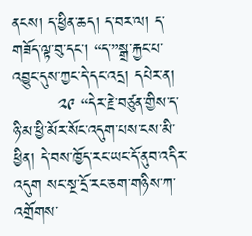ནངས། ད་ཕྱིན་ཆད། ད་བར་ལ། ད་གཟོད་ལྟ་བུ་དང་། “ད་”སྒྲ་རྐྱང་པ་འབྱུང་དུས་ཀྱང་དེ་དང་འདྲ། དཔེར་ན།
        ༢༩ “དེར་རྗེ་བཙུན་གྱིས་ད་ཉི་མ་ཕྱི་མོར་སོང་འདུག་པས་ངས་མི་ཕྱིན། དེ་བས་ཁྱོད་རང་ཡང་དོ་ནུབ་འདིར་འདུག སང་སྔ་དྲོ་རང་ཅག་གཉིས་ཀ་འགྲོགས་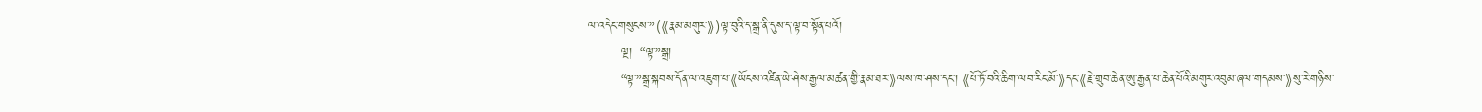ལ་འདེང་གསུངས་”(《རྣམ་མགུར་》)ལྟ་བུའི་ད་སྒྲ་ནི་དུས་ད་ལྟ་བ་སྟོན་པའོ།
        ལྔ།  “ལྟ་”སྒྲ།
        “ལྟ་”སྒྲ་སྐབས་དོན་ལ་འཇུག་པ་《ཡོངས་འཛིན་ཡེ་ཤེས་རྒྱལ་མཚན་གྱི་རྣམ་ཐར་》ལས་ཁ་ཤས་དང་། 《པོ་ཏོ་བའི་ཆིག་ལབ་རིང་མོ་》དང་《རྗེ་གྲུབ་ཆེན་ཨུ་རྒྱན་པ་ཆེན་པོའི་མགུར་འབུམ་ཞལ་གདམས་》སུ་རེ་གཉིས་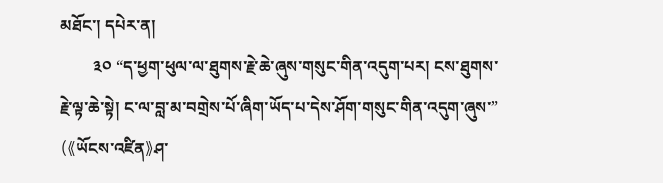མཐོང་། དཔེར་ན།
        ༣༠ “ད་ཕྱག་ཕུལ་ལ་ཐུགས་རྗེ་ཆེ་ཞུས་གསུང་གིན་འདུག་པར། ངས་ཐུགས་རྗེ་ལྟ་ཆེ་སྟེ། ང་ལ་བླ་མ་བགྲེས་པོ་ཞིག་ཡོད་པ་དེས་ཤོག་གསུང་གིན་འདུག་ཞུས་” (《ཡོངས་འཛིན》ཤ་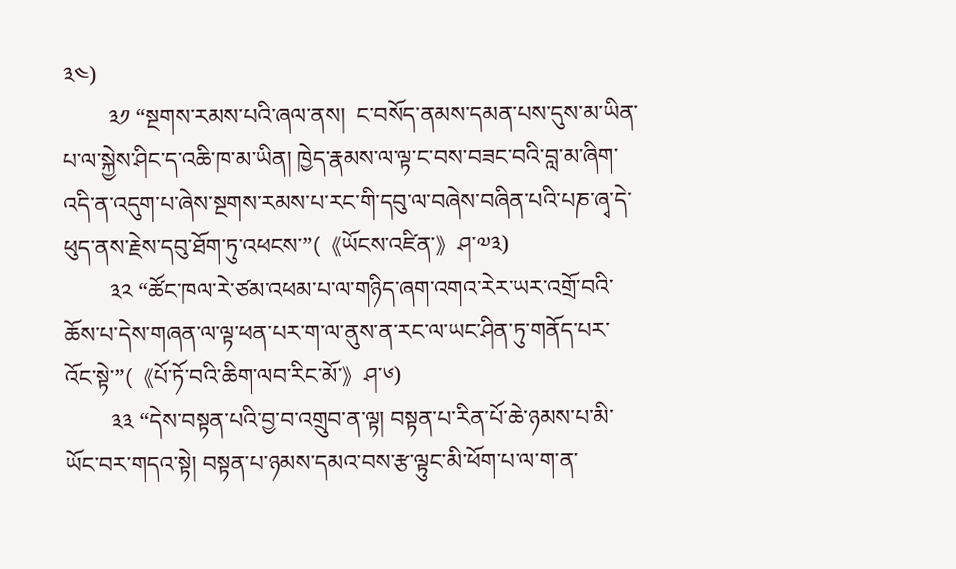༣༤)
        ༣༡ “སྔགས་རམས་པའི་ཞལ་ནས།  ང་བསོད་ནམས་དམན་པས་དུས་མ་ཡིན་པ་ལ་སྐྱེས་ཤིང་ད་འཆི་ཁ་མ་ཡིན། ཁྱེད་རྣམས་ལ་ལྟ་ང་བས་བཟང་བའི་བླ་མ་ཞིག་འདི་ན་འདུག་པ་ཞེས་སྔགས་རམས་པ་རང་གི་དབུ་ལ་བཞེས་བཞིན་པའི་པཎ་ཞྭ་དེ་ཕུད་ནས་རྗེས་དབུ་ཐོག་ཏུ་འཕངས་”(《ཡོངས་འཛིན་》ཤ་༧༣)
        ༣༢ “ཚོང་ཁལ་རེ་ཙམ་འཕམ་པ་ལ་གཉིད་ཞག་འགའ་རེར་ཡར་འགྲོ་བའི་ཆོས་པ་དེས་གཞན་ལ་ལྟ་ཕན་པར་ག་ལ་ནུས་ན་རང་ལ་ཡང་ཤིན་ཏུ་གནོད་པར་འོང་སྟེ་”(《པོ་ཏོ་བའི་ཆིག་ལབ་རིང་མོ་》ཤ་༦)
        ༣༣ “དེས་བསྟན་པའི་བྱ་བ་འགྲུབ་ན་ལྟ། བསྟན་པ་རིན་པོ་ཆེ་ཉམས་པ་མི་ཡོང་བར་གདའ་སྟེ། བསྟན་པ་ཉམས་དམའ་བས་རྩ་ལྟུང་མི་ཕོག་པ་ལ་ག་ན་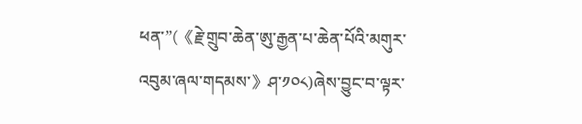ཕན་”(《རྗེ་གྲུབ་ཆེན་ཨུ་རྒྱན་པ་ཆེན་པོའི་མགུར་འབུམ་ཞལ་གདམས་》ཤ་༡༠༨)ཞེས་བྱུང་བ་ལྟར་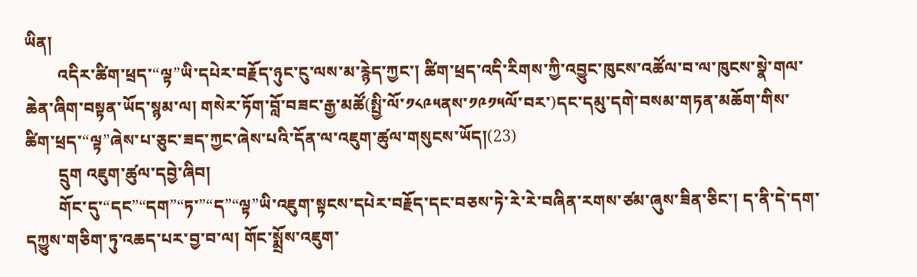ཡིན།
        འདིར་ཚིག་ཕྲད་“ལྟ”ཡི་དཔེར་བརྗོད་ཉུང་ངུ་ལས་མ་རྙེད་ཀྱང་། ཚིག་ཕྲད་འདི་རིགས་ཀྱི་འབྱུང་ཁུངས་འཚོལ་བ་ལ་ཁུངས་སྣེ་གལ་ཆེན་ཞིག་བསྟན་ཡོད་སྙམ་ལ། གསེར་ཏོག་བློ་བཟང་རྒྱ་མཚོ(སྤྱི་ལོ་༡༨༩༥ནས་༡༩༡༥ལོ་བར་)དང་དམུ་དགེ་བསམ་གཏན་མཆོག་གིས་ཚིག་ཕྲད་“ལྟ”ཞེས་པ་ཅུང་ཟད་ཀྱང་ཞེས་པའི་དོན་ལ་འཇུག་ཚུལ་གསུངས་ཡོད།(23)
        དྲུག འཇུག་ཚུལ་དབྱེ་ཞིབ།
        གོང་དུ་“དང”“དག”“ཏ་”“ད”“ལྟ”ཡི་འཇུག་སྟངས་དཔེར་བརྗོད་དང་བཅས་ཏེ་རེ་རེ་བཞིན་རགས་ཙམ་ཞུས་ཟིན་ཅིང་། ད་ནི་དེ་དག་དཀྱུས་གཅིག་ཏུ་འཆད་པར་བྱ་བ་ལ། གོང་སྨྲོས་འཇུག་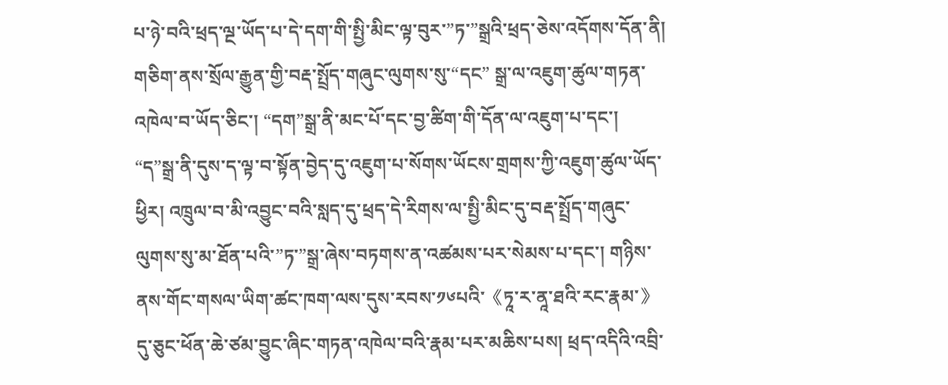པ་ཉེ་བའི་ཕྲད་ལྔ་ཡོད་པ་དེ་དག་གི་སྤྱི་མིང་ལྟ་བུར་”ཏ་”སྒྲའི་ཕྲད་ཅེས་འདོགས་དོན་ནི། གཅིག་ནས་སྲོལ་རྒྱུན་གྱི་བརྡ་སྤྲོད་གཞུང་ལུགས་སུ་“དང” སྒྲ་ལ་འཇུག་ཚུལ་གཏན་འཁེལ་བ་ཡོད་ཅིང་། “དག”སྒྲ་ནི་མང་པོ་དང་བྱ་ཚིག་གི་དོན་ལ་འཇུག་པ་དང་། “ད”སྒྲ་ནི་དུས་ད་ལྟ་བ་སྟོན་བྱེད་དུ་འཇུག་པ་སོགས་ཡོངས་གྲགས་ཀྱི་འཇུག་ཚུལ་ཡོད་ཕྱིར། འཁྲུལ་བ་མི་འབྱུང་བའི་སླད་དུ་ཕྲད་དེ་རིགས་ལ་སྤྱི་མིང་དུ་བརྡ་སྤྲོད་གཞུང་ལུགས་སུ་མ་ཐོན་པའི་”ཏ་”སྒྲ་ཞེས་བཏགས་ན་འཚམས་པར་སེམས་པ་དང་། གཉིས་ནས་གོང་གསལ་ཡིག་ཚང་ཁག་ལས་དུས་རབས་༡༦པའི་《ཏཱ་ར་ནཱ་ཐའི་རང་རྣམ་》དུ་ཅུང་ཕོན་ཆེ་ཙམ་བྱུང་ཞིང་གཏན་འཁེལ་བའི་རྣམ་པར་མཆིས་པས། ཕྲད་འདིའི་འབྲི་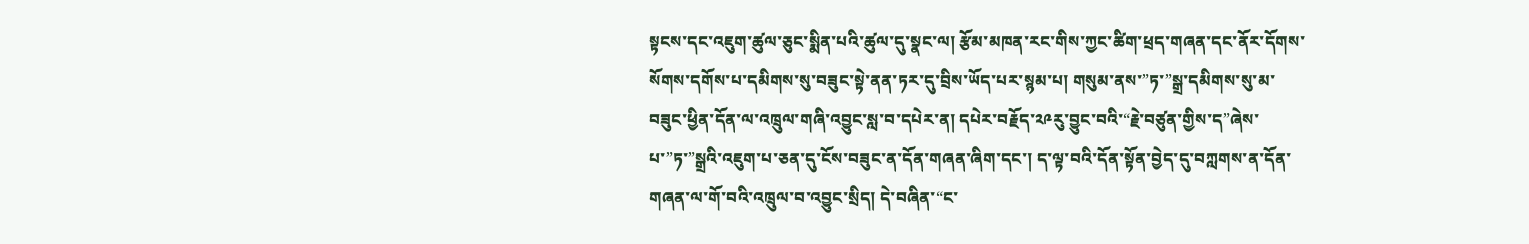སྟངས་དང་འཇུག་ཚུལ་ཅུང་སྨིན་པའི་ཚུལ་དུ་སྣང་ལ། རྩོམ་མཁན་རང་གིས་ཀྱང་ཚིག་ཕྲད་གཞན་དང་ནོར་དོགས་སོགས་དགོས་པ་དམིགས་སུ་བཟུང་སྟེ་ནན་ཏར་དུ་བྲིས་ཡོད་པར་སྙམ་པ། གསུམ་ནས་”ཏ་”སྒྲ་དམིགས་སུ་མ་བཟུང་ཕྱིན་དོན་ལ་འཁྲུལ་གཞི་འབྱུང་སླ་བ་དཔེར་ན། དཔེར་བརྗོད་༢༩རུ་བྱུང་བའི་“རྗེ་བཙུན་གྱིས་ད”ཞེས་པ་”ཏ་”སྒྲའི་འཇུག་པ་ཅན་དུ་ངོས་བཟུང་ན་དོན་གཞན་ཞིག་དང་། ད་ལྟ་བའི་དོན་སྟོན་བྱེད་དུ་བཀླགས་ན་དོན་གཞན་ལ་གོ་བའི་འཁྲུལ་བ་འབྱུང་སྲིད། དེ་བཞིན་“ང་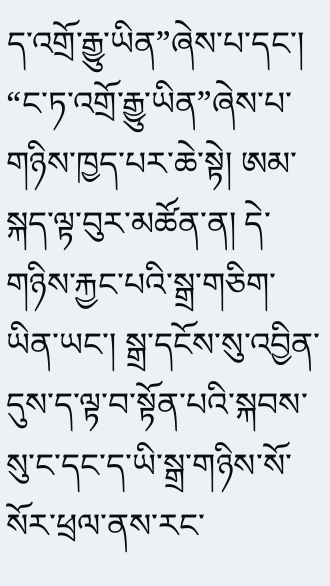ད་འགྲོ་རྒྱུ་ཡིན”ཞེས་པ་དང་། “ང་ཏ་འགྲོ་རྒྱུ་ཡིན”ཞེས་པ་གཉིས་ཁྱད་པར་ཆེ་སྟེ། ཨམ་སྐད་ལྟ་བུར་མཚོན་ན། དེ་གཉིས་རྐྱང་པའི་སྒྲ་གཅིག་ཡིན་ཡང་། སྒྲ་དངོས་སུ་འབྱིན་དུས་ད་ལྟ་བ་སྟོན་པའི་སྐབས་སུ་ང་དང་ད་ཡི་སྒྲ་གཉིས་སོ་སོར་ཕྲལ་ནས་རང་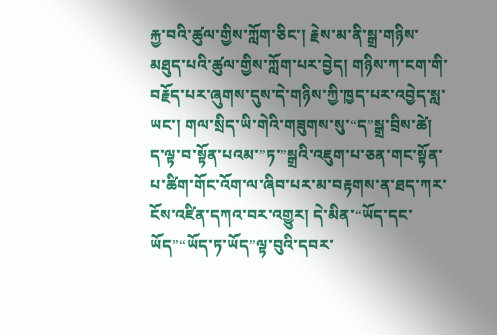རྐྱ་བའི་ཚུལ་གྱིས་ཀློག་ཅིང་། རྗེས་མ་ནི་སྒྲ་གཉིས་མཐུད་པའི་ཚུལ་གྱིས་ཀློག་པར་བྱེད། གཉིས་ཀ་ངག་གི་བརྗོད་པར་ཞུགས་དུས་དེ་གཉིས་ཀྱི་ཁྱད་པར་འབྱེད་སླ་ཡང་། གལ་སྲིད་ཡི་གེའི་གཟུགས་སུ་“ད”སྒྲ་བྲིས་ཚེ། ད་ལྟ་བ་སྟོན་པའམ་”ཏ་”སྒྲའི་འཇུག་པ་ཅན་གང་སྟོན་པ་ཚིག་གོང་འོག་ལ་ཞིབ་པར་མ་བརྟགས་ན་ཐད་ཀར་ངོས་འཛིན་དཀའ་བར་འགྱུར། དེ་མིན་“ཡོད་དང་ཡོད”“ཡོད་ཏ་ཡོད”ལྟ་བུའི་དབར་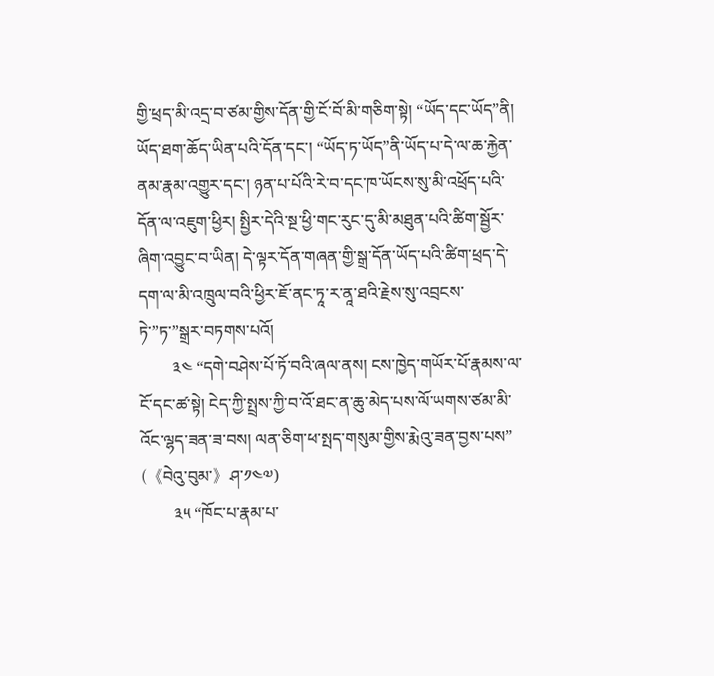གྱི་ཕྲད་མི་འདྲ་བ་ཙམ་གྱིས་དོན་གྱི་ངོ་བོ་མི་གཅིག་སྟེ། “ཡོད་དང་ཡོད”ནི། ཡོད་ཐག་ཆོད་ཡིན་པའི་དོན་དང་། “ཡོད་ཏ་ཡོད”ནི་ཡོད་པ་དེ་ལ་ཆ་རྐྱེན་ནམ་རྣམ་འགྱུར་དང་། ཉན་པ་པོའི་རེ་བ་དང་ཁ་ཡོངས་སུ་མི་འཕྲོད་པའི་དོན་ལ་འཇུག་ཕྱིར། སྤྱིར་དེའི་སྔ་ཕྱི་གང་རུང་དུ་མི་མཐུན་པའི་ཚིག་སྦྱོར་ཞིག་འབྱུང་བ་ཡིན། དེ་ལྟར་དོན་གཞན་གྱི་སྒྲ་དོན་ཡོད་པའི་ཚིག་ཕྲད་དེ་དག་ལ་མི་འཁྲུལ་བའི་ཕྱིར་ཇོ་ནང་ཏཱ་ར་ནཱ་ཐའི་རྗེས་སུ་འབྲངས་ཏེ་”ཏ་”སྒྲར་བཏགས་པའོ།
        ༣༤ “དགེ་བཤེས་པོ་ཏོ་བའི་ཞལ་ནས། ངས་ཁྱེད་གཡོར་པོ་རྣམས་ལ་ངོ་དང་ཚ་སྟེ། ངེད་ཀྱི་སྤྲས་ཀྱི་བ་འོ་ཐང་ན་ཆུ་མེད་པས་ལོ་ཡགས་ཙམ་མི་འོང་ལྷད་ཟན་ཟ་བས། ལན་ཅིག་ཕ་སྤད་གསུམ་གྱིས་རྨེའུ་ཟན་བྱས་པས” (《བེའུ་བུམ་》ཤ་༡༤༧)
        ༣༥ “ཁོང་པ་རྣམ་པ་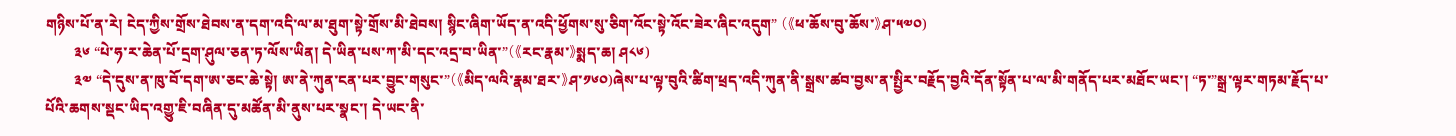གཉིས་པོ་ན་རེ། ངེད་ཀྱིས་གྲོས་ཐེབས་ན་དག་འདི་ལ་མ་ཐུག་སྟེ་གྲོས་མི་ཐེབས། སྙིང་ཞིག་ཡོད་ན་འདི་ཕྱོགས་སུ་ཅིག་འོང་སྟེ་འོང་ཟེར་ཞིང་འདུག” (《ཕ་ཆོས་བུ་ཆོས་》ཤ་༥༧༠)
        ༣༦ “པེ་ཧ་ར་ཆེན་པོ་དྲག་ཤུལ་ཅན་ཏ་ལོས་ཡིན། དེ་ཡིན་པས་ཀ་མི་དང་འདྲ་བ་ཡིན་”(《རང་རྣམ་》སྨད་ཆ། ཤ༨༦)
        ༣༧ “དེ་དུས་ན་ཁུ་བོ་དག་ཨ་ཅང་ཆེ་སྟེ། ཨ་ནེ་ཀུན་ངན་པར་བྱུང་གསུང་”(《མིད་ལའི་རྣམ་ཐར་》ཤ་༡༦༠)ཞེས་པ་ལྟ་བུའི་ཚིག་ཕྲད་འདི་ཀུན་ནི་སྒྲས་ཚབ་བྱས་ན་སྤྱིར་བརྗོད་བྱའི་དོན་སྟོན་པ་ལ་མི་གནོད་པར་མཐོང་ཡང་། “ཏ་”སྒྲ་ལྟར་གཏམ་རྗོད་པ་པོའི་ཆགས་སྡང་ཡིད་འགྱུ་ཇི་བཞིན་དུ་མཚོན་མི་ནུས་པར་སྣང་། དེ་ཡང་ནི་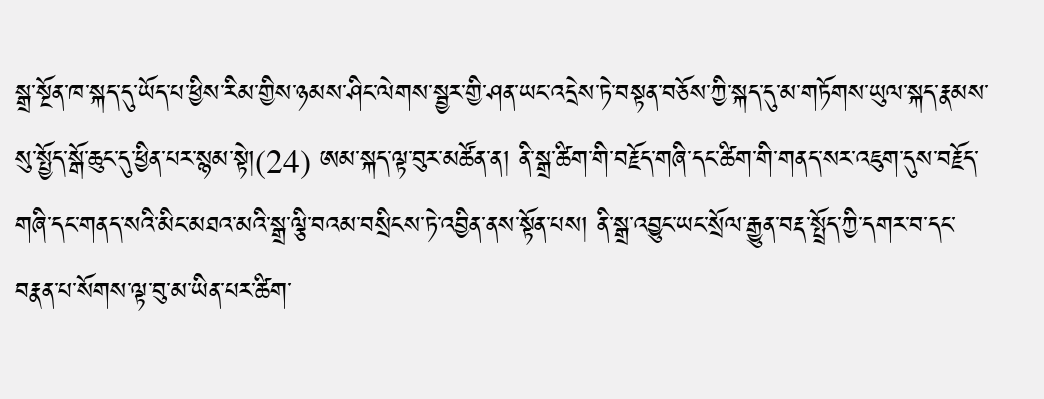སྒྲ་སྔོན་ཁ་སྐད་དུ་ཡོད་པ་ཕྱིས་རིམ་གྱིས་ཉམས་ཤིང་ལེགས་སྦྱར་གྱི་ཤན་ཡང་འདྲེས་ཏེ་བསྟན་བཅོས་ཀྱི་སྐད་དུ་མ་གཏོགས་ཡུལ་སྐད་རྣམས་སུ་སྤྱོད་སྒོ་ཆུང་དུ་ཕྱིན་པར་སྙམ་སྟེ།(24) ཨམ་སྐད་ལྟ་བུར་མཚོན་ན། ནི་སྒྲ་ཚིག་གི་བརྗོད་གཞི་དང་ཚིག་གི་གནད་སར་འཇུག་དུས་བརྗོད་གཞི་དང་གནད་སའི་མིང་མཐའ་མའི་སྒྲ་ལྕི་བའམ་བསྲིངས་ཏེ་འབྱིན་ནས་སྟོན་པས། ནི་སྒྲ་འབྱུང་ཡང་སྲོལ་རྒྱུན་བརྡ་སྤྲོད་ཀྱི་དགར་བ་དང་བརྣན་པ་སོགས་ལྟ་བུ་མ་ཡིན་པར་ཚིག་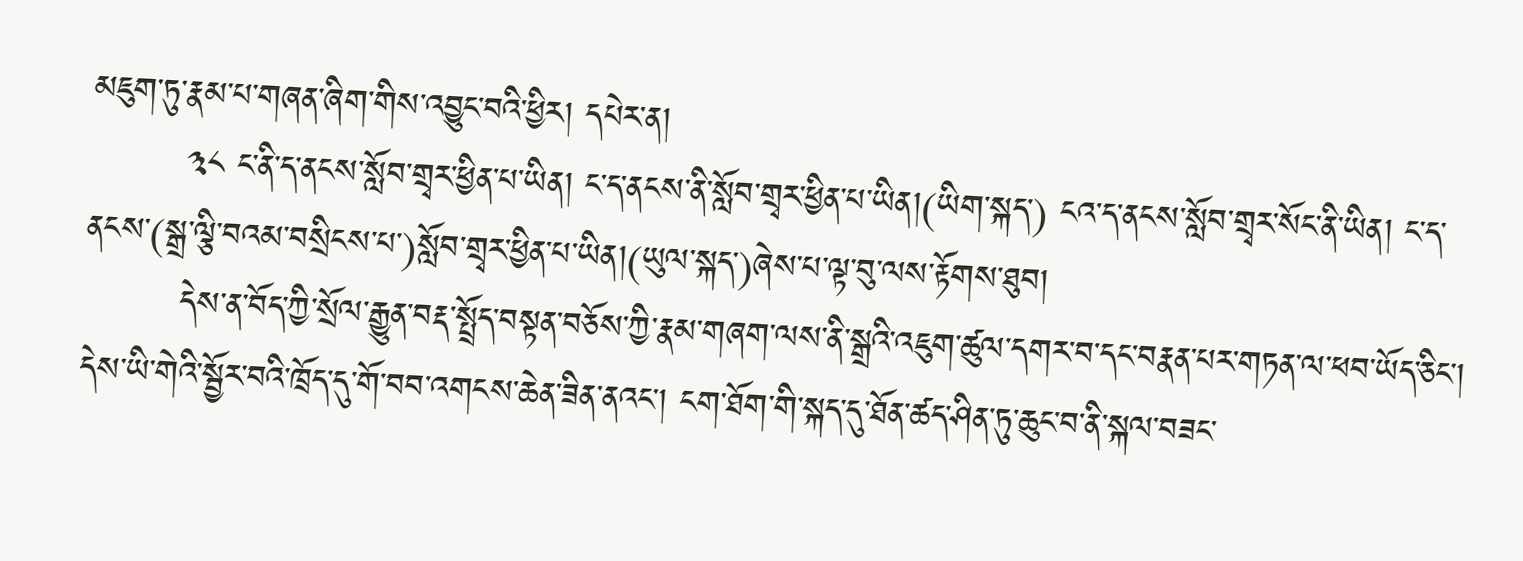མཇུག་ཏུ་རྣམ་པ་གཞན་ཞིག་གིས་འབྱུང་བའི་ཕྱིར། དཔེར་ན།
        ༣༨ ང་ནི་ད་ནངས་སློབ་གྲྭར་ཕྱིན་པ་ཡིན། ང་ད་ནངས་ནི་སློབ་གྲྭར་ཕྱིན་པ་ཡིན།(ཡིག་སྐད་) ངའ་ད་ནངས་སློབ་གྲྭར་སོང་ནི་ཡིན། ང་ད་ནངས་(སྒྲ་ལྕི་བའམ་བསྲིངས་པ་)སློབ་གྲྭར་ཕྱིན་པ་ཡིན།(ཡུལ་སྐད་)ཞེས་པ་ལྟ་བུ་ལས་རྟོགས་ཐུབ།
        དེས་ན་བོད་ཀྱི་སྲོལ་རྒྱུན་བརྡ་སྤྲོད་བསྟན་བཅོས་ཀྱི་རྣམ་གཞག་ལས་ནི་སྒྲའི་འཇུག་ཚུལ་དགར་བ་དང་བརྣན་པར་གཏན་ལ་ཕབ་ཡོད་ཅིང་། དེས་ཡི་གེའི་སྦྱོར་བའི་ཁྲོད་དུ་གོ་བབ་འགངས་ཆེན་ཟིན་ནའང་། ངག་ཐོག་གི་སྐད་དུ་ཐོན་ཚད་ཤིན་ཏུ་ཆུང་བ་ནི་སྐལ་བཟང་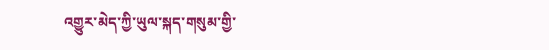འགྱུར་མེད་ཀྱི་ཡུལ་སྐད་གསུམ་གྱི་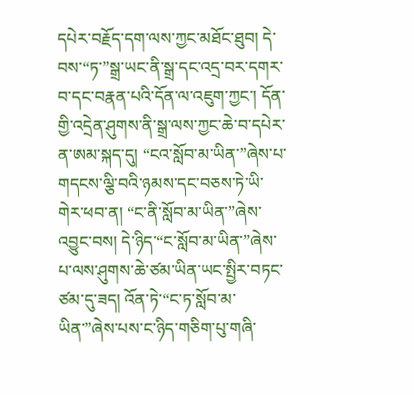དཔེར་བརྗོད་དག་ལས་ཀྱང་མཐོང་ཐུབ། དེ་བས་“ཏ་”སྒྲ་ཡང་ནི་སྒྲ་དང་འདྲ་བར་དགར་བ་དང་བརྣན་པའི་དོན་ལ་འཇུག་ཀྱང་། དོན་གྱི་འདྲེན་ཤུགས་ནི་སྒྲ་ལས་ཀྱང་ཆེ་བ་དཔེར་ན་ཨམ་སྐད་དུ། “ངའ་སློབ་མ་ཡིན་”ཞེས་པ་གདངས་ལྕི་བའི་ཉམས་དང་བཅས་ཏེ་ཡི་གེར་ཕབ་ན། “ང་ནི་སློབ་མ་ཡིན་”ཞེས་འབྱུང་བས། དེ་ཉིད་“ང་སློབ་མ་ཡིན་”ཞེས་པ་ལས་ཤུགས་ཆེ་ཙམ་ཡིན་ཡང་སྤྱིར་བཏང་ཙམ་དུ་ཟད། འོན་ཏེ་“ང་ཏ་སློབ་མ་ཡིན་”ཞེས་པས་ང་ཉིད་གཅིག་པུ་གཞི་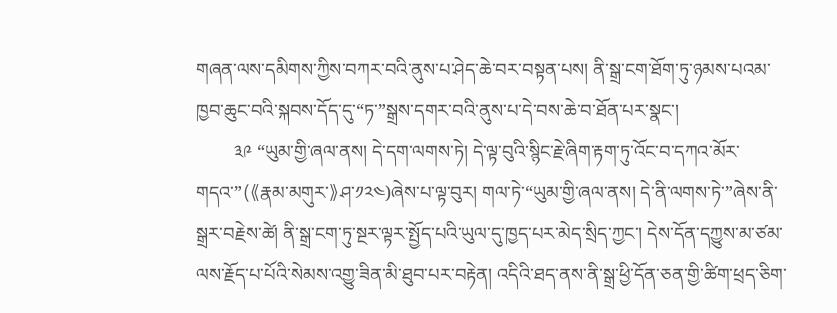གཞན་ལས་དམིགས་ཀྱིས་བཀར་བའི་ནུས་པ་ཤེད་ཆེ་བར་བསྟན་པས། ནི་སྒྲ་ངག་ཐོག་ཏུ་ཉམས་པའམ་ཁྱབ་ཆུང་བའི་སྐབས་དོད་དུ་“ཏ་”སྒྲས་དགར་བའི་ནུས་པ་དེ་བས་ཆེ་བ་ཐོན་པར་སྣང་།
        ༣༩ “ཡུམ་གྱི་ཞལ་ནས། དེ་དག་ལགས་ཏེ། དེ་ལྟ་བུའི་སྙིང་རྗེ་ཞིག་རྟག་ཏུ་འོང་བ་དཀའ་མོར་གདའ་”(《རྣམ་མགུར་》ཤ་༡༢༤)ཞེས་པ་ལྟ་བུར། གལ་ཏེ་“ཡུམ་གྱི་ཞལ་ནས། དེ་ནི་ལགས་ཏེ་”ཞེས་ནི་སྒྲར་བརྗེས་ཚེ། ནི་སྒྲ་ངག་ཏུ་སྔར་ལྟར་སྤྱོད་པའི་ཡུལ་དུ་ཁྱད་པར་མེད་སྲིད་ཀྱང་། དེས་དོན་དཀྱུས་མ་ཙམ་ལས་རྗོད་པ་པོའི་སེམས་འགྱུ་ཟིན་མི་ཐུབ་པར་བརྟེན། འདིའི་ཐད་ནས་ནི་སྒྲ་ཕྱི་དོན་ཅན་གྱི་ཚིག་ཕྲད་ཅིག་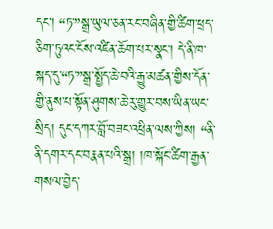དང་། “ཏ་”སྒྲ་ཡུལ་ཅན་རང་བཞིན་གྱི་ཚིག་ཕྲད་ཅིག་ཏུའང་ངོས་འཛིན་ཆོག་པར་སྣང་། དེ་ནི་ཁ་སྐད་དུ་“ཏ་”སྒྲ་སྤྱོད་ཆེ་བའི་རྒྱུ་མཚན་གྱིས་དོན་གྱི་ནུས་པ་སྟོན་ཤུགས་ཆེ་རུ་གྱུར་བས་ཡིན་ཡང་སྲིད། དུང་དཀར་བློ་བཟང་འཕྲིན་ལས་ཀྱིས། “ནི་ནི་དགར་དང་བརྣན་པའི་སྒྲ། །ཁ་སྐོང་ཚིག་རྒྱན་གསལ་བྱེད་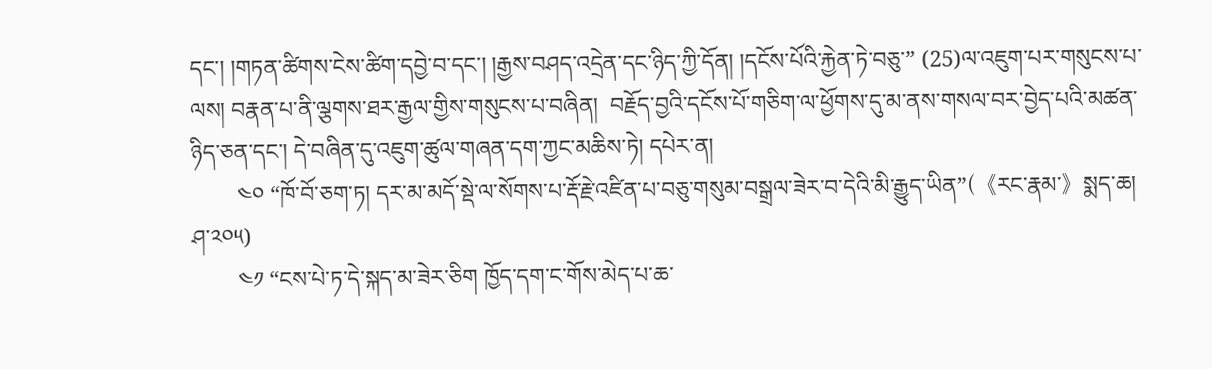དང་། །གཏན་ཚིགས་ངེས་ཚིག་དབྱེ་བ་དང་། །རྒྱས་བཤད་འདྲེན་དང་ཉིད་ཀྱི་དོན། །དངོས་པོའི་རྐྱེན་ཏེ་བཅུ་” (25)ལ་འཇུག་པར་གསུངས་པ་ལས། བརྣན་པ་ནི་ལྕགས་ཐར་རྒྱལ་གྱིས་གསུངས་པ་བཞིན།  བརྗོད་བྱའི་དངོས་པོ་གཅིག་ལ་ཕྱོགས་དུ་མ་ནས་གསལ་བར་བྱེད་པའི་མཚན་ཉིད་ཅན་དང་། དེ་བཞིན་དུ་འཇུག་ཚུལ་གཞན་དག་ཀྱང་མཆིས་ཏེ། དཔེར་ན།
        ༤༠ “ཁོ་བོ་ཅག་ཏ། དར་མ་མདོ་སྡེ་ལ་སོགས་པ་རྡོ་རྗེ་འཛིན་པ་བཅུ་གསུམ་བསྒྲལ་ཟེར་བ་དེའི་མི་རྒྱུད་ཡིན”(《རང་རྣམ་》སྨད་ཆ། ཤ་༢༠༥)
        ༤༡ “ངས་པེ་ཏ་དེ་སྐད་མ་ཟེར་ཅིག ཁྱོད་དག་ང་གོས་མེད་པ་ཆ་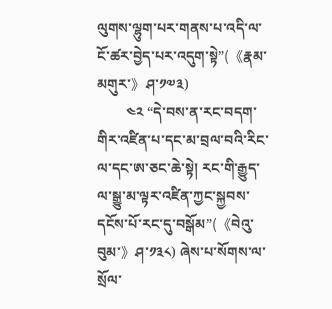ལུགས་ལྷུག་པར་གནས་པ་འདི་ལ་ངོ་ཚར་བྱེད་པར་འདུག་སྟེ”(《རྣམ་མགུར་》ཤ་༡༧༣)
        ༤༢ “དེ་བས་ན་རང་བདག་གིར་འཛིན་པ་དང་མ་བྲལ་བའི་རིང་ལ་དང་ཨ་ཅང་ཆེ་སྟེ། རང་གི་རྒྱུད་ལ་སྒྱུ་མ་ལྟར་འཛིན་ཀྱང་སྐྱབས་དངོས་པོ་རང་དུ་བསྒོམ”(《བེའུ་བུམ་》ཤ་༡༣༨) ཞེས་པ་སོགས་ལ་སྲོལ་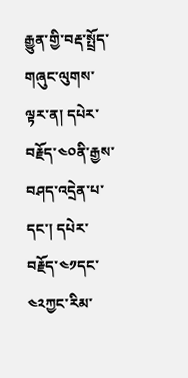རྒྱུན་གྱི་བརྡ་སྤྲོད་གཞུང་ལུགས་ལྟར་ན། དཔེར་བརྗོད་༤༠ནི་རྒྱས་བཤད་འདྲེན་པ་དང་། དཔེར་བརྗོད་༤༡དང་༤༢ཀྱང་རིམ་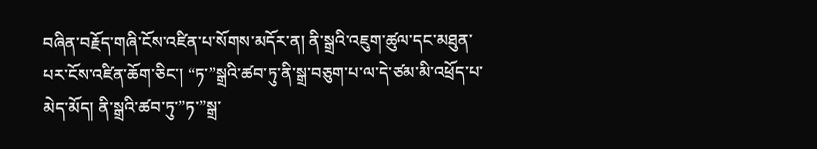བཞིན་བརྗོད་གཞི་ངོས་འཛིན་པ་སོགས་མདོར་ན། ནི་སྒྲའི་འཇུག་ཚུལ་དང་མཐུན་པར་ངོས་འཛིན་ཆོག་ཅིང་། “ཏ་”སྒྲའི་ཚབ་ཏུ་ནི་སྒྲ་བཅུག་པ་ལ་དེ་ཙམ་མི་འཕྲོད་པ་མེད་མོད། ནི་སྒྲའི་ཚབ་ཏུ་”ཏ་”སྒྲ་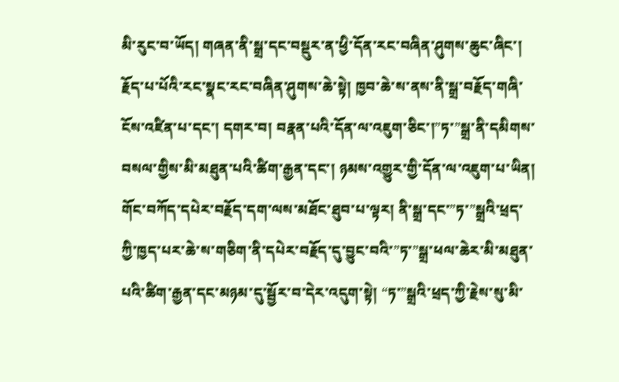མི་རུང་བ་ཡོད། གཞན་ནི་སྒྲ་དང་བསྡུར་ན་ཕྱི་དོན་རང་བཞིན་ཤུགས་ཆུང་ཞིང་། རྗོད་པ་པོའི་རང་སྣང་རང་བཞིན་ཤུགས་ཆེ་སྟེ། ཁྱབ་ཆེ་ས་ནས་ནི་སྒྲ་བརྗོད་གཞི་ངོས་འཛིན་པ་དང་། དགར་བ། བརྣན་པའི་དོན་ལ་འཇུག་ཅིང་།”ཏ་”སྒྲ་ནི་དམིགས་བསལ་གྱིས་མི་མཐུན་པའི་ཚིག་རྒྱན་དང་། ཉམས་འགྱུར་གྱི་དོན་ལ་འཇུག་པ་ཡིན།
གོང་བཀོད་དཔེར་བརྗོད་དག་ལས་མཐོང་ཐུབ་པ་ལྟར། ནི་སྒྲ་དང་”ཏ་”སྒྲའི་ཕྲད་ཀྱི་ཁྱད་པར་ཆེ་ས་གཅིག་ནི་དཔེར་བརྗོད་དུ་བྱུང་བའི་”ཏ་”སྒྲ་ཕལ་ཆེར་མི་མཐུན་པའི་ཚིག་རྒྱན་དང་མཉམ་དུ་སྦྱོར་བ་དེར་འདུག་སྟེ། “ཏ་”སྒྲའི་ཕྲད་ཀྱི་རྗེས་སུ་མི་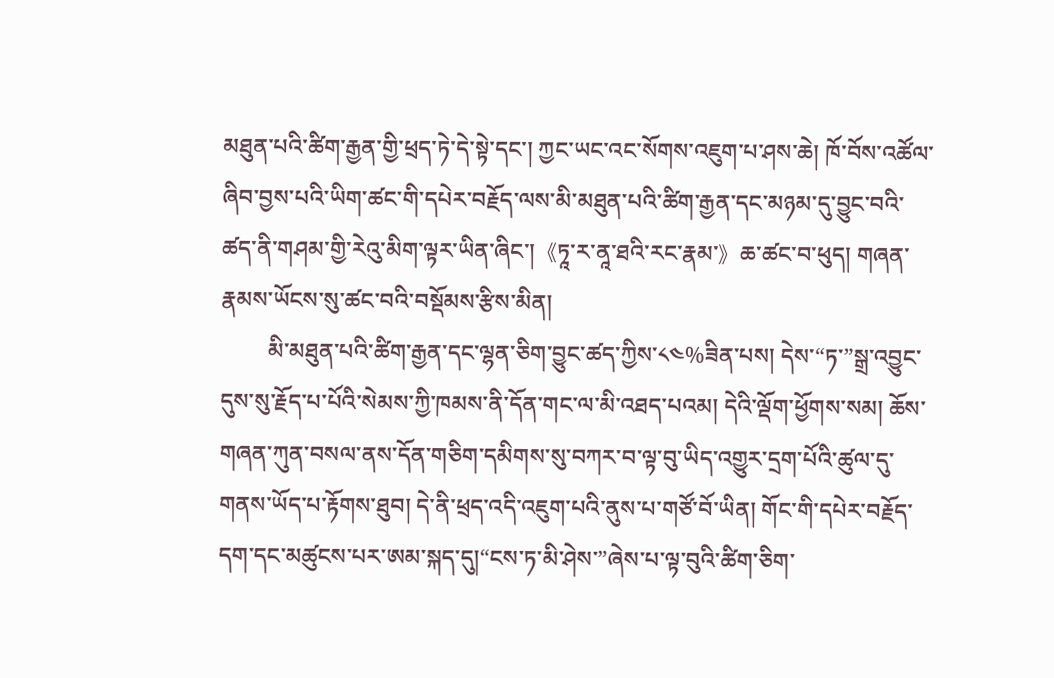མཐུན་པའི་ཚིག་རྒྱན་གྱི་ཕྲད་ཏེ་དེ་སྟེ་དང་། ཀྱང་ཡང་འང་སོགས་འཇུག་པ་ཤས་ཆེ། ཁོ་བོས་འཚོལ་ཞིབ་བྱས་པའི་ཡིག་ཚང་གི་དཔེར་བརྗོད་ལས་མི་མཐུན་པའི་ཚིག་རྒྱན་དང་མཉམ་དུ་བྱུང་བའི་ཚད་ནི་གཤམ་གྱི་རེའུ་མིག་ལྟར་ཡིན་ཞིང་།《ཏཱ་ར་ནཱ་ཐའི་རང་རྣམ་》ཆ་ཚང་བ་ཕུད། གཞན་རྣམས་ཡོངས་སུ་ཚང་བའི་བསྡོམས་རྩིས་མིན།
        མི་མཐུན་པའི་ཚིག་རྒྱན་དང་ལྷན་ཅིག་བྱུང་ཚད་ཀྱིས་༨༤%ཟིན་པས། དེས་“ཏ་”སྒྲ་འབྱུང་དུས་སུ་རྗོད་པ་པོའི་སེམས་ཀྱི་ཁམས་ནི་དོན་གང་ལ་མི་འཐད་པའམ། དེའི་ལྡོག་ཕྱོགས་སམ། ཆོས་གཞན་ཀུན་བསལ་ནས་དོན་གཅིག་དམིགས་སུ་བཀར་བ་ལྟ་བུ་ཡིད་འགྱུར་དྲག་པོའི་ཚུལ་དུ་གནས་ཡོད་པ་རྟོགས་ཐུབ། དེ་ནི་ཕྲད་འདི་འཇུག་པའི་ནུས་པ་གཙོ་བོ་ཡིན། གོང་གི་དཔེར་བརྗོད་དག་དང་མཚུངས་པར་ཨམ་སྐད་དུ།“ངས་ཏ་མི་ཤེས་”ཞེས་པ་ལྟ་བུའི་ཚིག་ཅིག་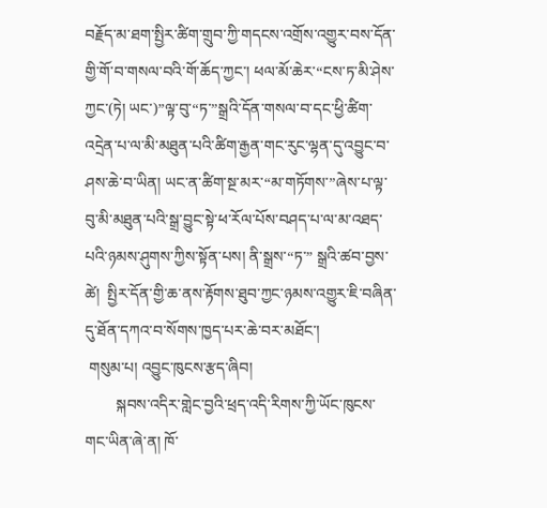བརྗོད་མ་ཐག་སྤྱིར་ཚིག་གྲུབ་ཀྱི་གདངས་འགྲོས་འགྱུར་བས་དོན་གྱི་གོ་བ་གསལ་བའི་གོ་ཆོད་ཀྱང་། ཕལ་མོ་ཆེར་“ངས་ཏ་མི་ཤེས་ཀྱང་(ཏེ། ཡང་)”ལྟ་བུ་“ཏ་”སྒྲའི་དོན་གསལ་བ་དང་ཕྱི་ཚིག་འདྲེན་པ་ལ་མི་མཐུན་པའི་ཚིག་རྒྱན་གང་རུང་ལྷན་དུ་འབྱུང་བ་ཤས་ཆེ་བ་ཡིན། ཡང་ན་ཚིག་སྔ་མར་“མ་གཏོགས་”ཞེས་པ་ལྟ་བུ་མི་མཐུན་པའི་སྒྲ་བྱུང་སྟེ་ཕ་རོལ་པོས་བཤད་པ་ལ་མ་འཐད་པའི་ཉམས་ཤུགས་ཀྱིས་སྟོན་པས། ནི་སྒྲས་“ཏ་” སྒྲའི་ཚབ་བྱས་ཚེ།  སྤྱིར་དོན་གྱི་ཆ་ནས་རྟོགས་ཐུབ་ཀྱང་ཉམས་འགྱུར་ཇི་བཞིན་དུ་ཐོན་དཀའ་བ་སོགས་ཁྱད་པར་ཆེ་བར་མཐོང་།
 གསུམ་པ། འབྱུང་ཁུངས་རྩད་ཞིབ།
        སྐབས་འདིར་གླེང་བྱའི་ཕྲད་འདི་རིགས་ཀྱི་ཡོང་ཁུངས་གང་ཡིན་ཞེ་ན། ཁོ་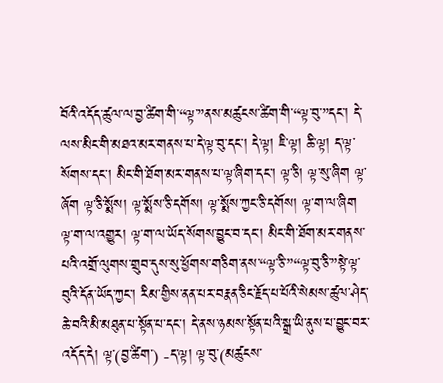བོའི་འདོད་ཚུལ་ལ་བྱ་ཚིག་གི་“ལྟ་”ནས་མཚུངས་ཚིག་གི་“ལྟ་བུ་”དང་། དེ་ལས་མིང་གི་མཐའ་མར་གནས་པ་དེ་ལྟ་བུ་དང་། དེ་ལྟ། ཇི་ལྟ། ཆི་ལྟ། ད་ལྟ་སོགས་དང་། མིང་གི་ཐོག་མར་གནས་པ་ལྟ་ཞིག་དང་། ལྟ་ཅི། ལྟ་སུ་ཞིག ལྟ་ཞོག ལྟ་ཅི་སྨོས། ལྟ་སྨོས་ཅི་དགོས། ལྟ་སྨོས་ཀྱང་ཅི་དགོས། ལྟ་ག་ལ་ཞིག ལྟ་ག་ལ་འགྱུར། ལྟ་ག་ལ་ཡོད་སོགས་བྱུང་བ་དང་། མིང་གི་ཐོག་མར་གནས་པའི་འགྲོ་ལུགས་གྲུབ་དུས་སུ་ཕྱོགས་གཅིག་ནས་“ལྟ་ཅི་”“ལྟ་བུ་ཅི་”སྟེ་ལྟ་བུའི་དོན་ཡོད་ཀྱང་། རིམ་གྱིས་ནན་པར་བརྣན་ཅིང་རྗོད་པ་པོའི་སེམས་ཚུལ་ཤེད་ཆེ་བའི་མི་མཐུན་པ་སྟོན་པ་དང་། དེ་ནས་ཉམས་སྟོན་པའི་སྒྲ་ཡི་ནུས་པ་བྱུང་བར་འདོད་དེ། ལྟ་(བྱ་ཚིག་) -ད་ལྟ། ལྟ་བུ་(མཚུངས་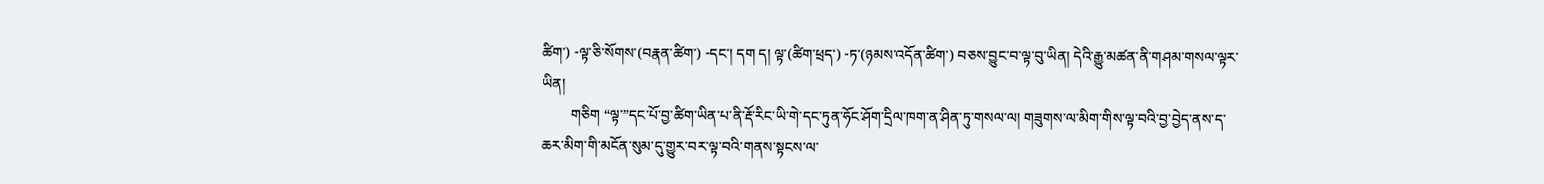ཚིག་) -ལྟ་ཅི་སོགས་(བརྣན་ཚིག་) -དང་། དག ད། ལྟ་(ཚིག་ཕྲད་) -ཏ་(ཉམས་འདོན་ཚིག་) བཅས་བྱུང་བ་ལྟ་བུ་ཡིན། དེའི་རྒྱུ་མཚན་ནི་གཤམ་གསལ་ལྟར་ཡིན།
        གཅིག “ལྟ་”དང་པོ་བྱ་ཚིག་ཡིན་པ་ནི་རྡོ་རིང་ཡི་གེ་དང་ཏུན་ཧོང་ཤོག་དྲིལ་ཁག་ན་ཤིན་ཏུ་གསལ་ལ། གཟུགས་ལ་མིག་གིས་ལྟ་བའི་བྱ་བྱེད་ནས་ད་ཆར་མིག་གི་མངོན་སུམ་དུ་གྱུར་བར་ལྟ་བའི་གནས་སྟངས་ལ་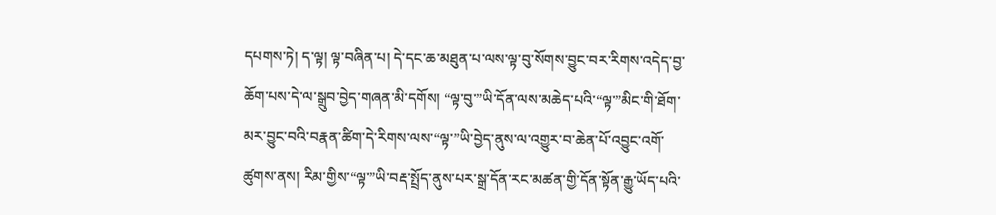དཔགས་ཏེ། ད་ལྟ། ལྟ་བཞིན་པ། དེ་དང་ཆ་མཐུན་པ་ལས་ལྟ་བུ་སོགས་བྱུང་བར་རིགས་འདེད་བྱ་ཆོག་པས་དེ་ལ་སྒྲུབ་བྱེད་གཞན་མི་དགོས། “ལྟ་བུ་”ཡི་དོན་ལས་མཆེད་པའི་“ལྟ་”མིང་གི་ཐོག་མར་བྱུང་བའི་བརྣན་ཚིག་དེ་རིགས་ལས་“ལྟ་”ཡི་བྱེད་ནུས་ལ་འགྱུར་བ་ཆེན་པོ་འབྱུང་འགོ་ཚུགས་ནས། རིམ་གྱིས་“ལྟ་”ཡི་བརྡ་སྤྲོད་ནུས་པར་སྒྲ་དོན་རང་མཚན་གྱི་དོན་སྟོན་རྒྱུ་ཡོད་པའི་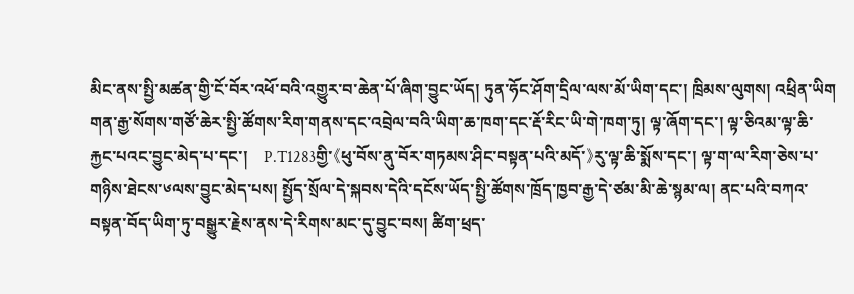མིང་ནས་སྤྱི་མཚན་གྱི་ངོ་བོར་འཕོ་བའི་འགྱུར་བ་ཆེན་པོ་ཞིག་བྱུང་ཡོད། ཏུན་ཧོང་ཤོག་དྲིལ་ལས་མོ་ཡིག་དང་། ཁྲིམས་ལུགས། འཕྲིན་ཡིག གན་རྒྱ་སོགས་གཙོ་ཆེར་སྤྱི་ཚོགས་རིག་གནས་དང་འབྲེལ་བའི་ཡིག་ཆ་ཁག་དང་རྡོ་རིང་ཡི་གེ་ཁག་ཏུ། ལྟ་ཞོག་དང་། ལྟ་ཅིའམ་ལྟ་ཆི་རྐྱང་པའང་བྱུང་མེད་པ་དང་།    P.T1283གྱི་《ཕུ་བོས་ནུ་བོར་གཏམས་ཤིང་བསྟན་པའི་མདོ་》རུ་ལྟ་ཆི་སྨོས་དང་། ལྟ་ག་ལ་རིག་ཅེས་པ་གཉིས་ཐེངས་༦ལས་བྱུང་མེད་པས། སྤྱོད་སྲོལ་དེ་སྐབས་དེའི་དངོས་ཡོད་སྤྱི་ཚོགས་ཁྲོད་ཁྱབ་རྒྱ་དེ་ཙམ་མི་ཆེ་སྙམ་ལ། ནང་པའི་བཀའ་བསྟན་བོད་ཡིག་ཏུ་བསྒྱུར་རྗེས་ནས་དེ་རིགས་མང་དུ་བྱུང་བས། ཚིག་ཕྲད་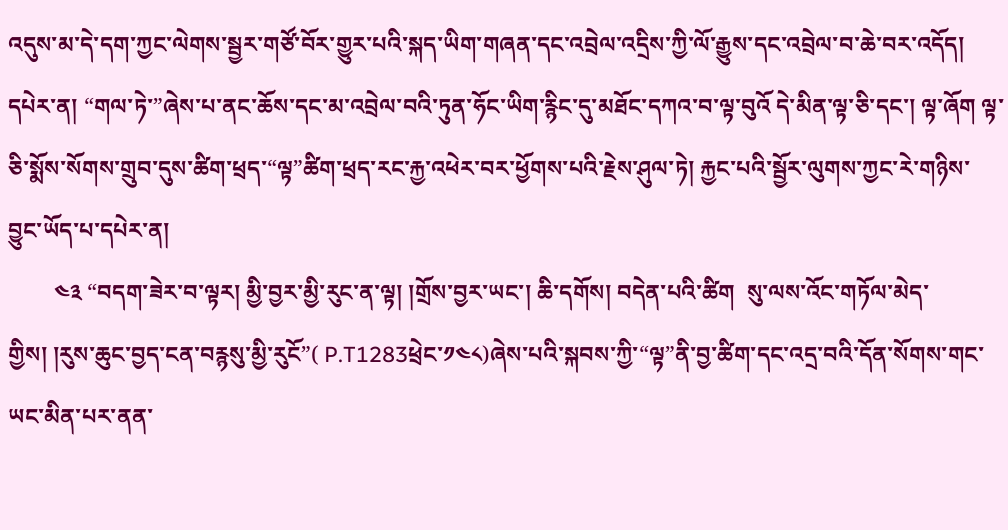འདུས་མ་དེ་དག་ཀྱང་ལེགས་སྦྱར་གཙོ་བོར་གྱུར་པའི་སྐད་ཡིག་གཞན་དང་འབྲེལ་འདྲིས་ཀྱི་ལོ་རྒྱུས་དང་འབྲེལ་བ་ཆེ་བར་འདོད། དཔེར་ན། “གལ་ཏེ་”ཞེས་པ་ནང་ཆོས་དང་མ་འབྲེལ་བའི་ཏུན་ཧོང་ཡིག་རྙིང་དུ་མཐོང་དཀའ་བ་ལྟ་བུའོ དེ་མིན་ལྟ་ཅི་དང་། ལྟ་ཞོག ལྟ་ཅི་སྨོས་སོགས་གྲུབ་དུས་ཚིག་ཕྲད་“ལྟ”ཚིག་ཕྲད་རང་རྐྱ་འཕེར་བར་ཕྱོགས་པའི་རྗེས་ཤུལ་ཏེ། རྐྱང་པའི་སྦྱོར་ལུགས་ཀྱང་རེ་གཉིས་བྱུང་ཡོད་པ་དཔེར་ན།
        ༤༣ “བདག་ཟེར་བ་ལྟར། མྱི་བྱར་མྱི་རུང་ན་ལྟ། །གྲོས་བྱར་ཡང་། ཆི་དགོས། བདེན་པའི་ཚིག  སུ་ལས་འོང་གཏོལ་མེད་གྱིས། །རུས་ཆུང་བྱད་ངན་བརྙསུ་མྱི་རུངོ”( P.T1283ཕྲེང་༡༤༨)ཞེས་པའི་སྐབས་ཀྱི་“ལྟ”ནི་བྱ་ཚིག་དང་འདྲ་བའི་དོན་སོགས་གང་ཡང་མིན་པར་ནན་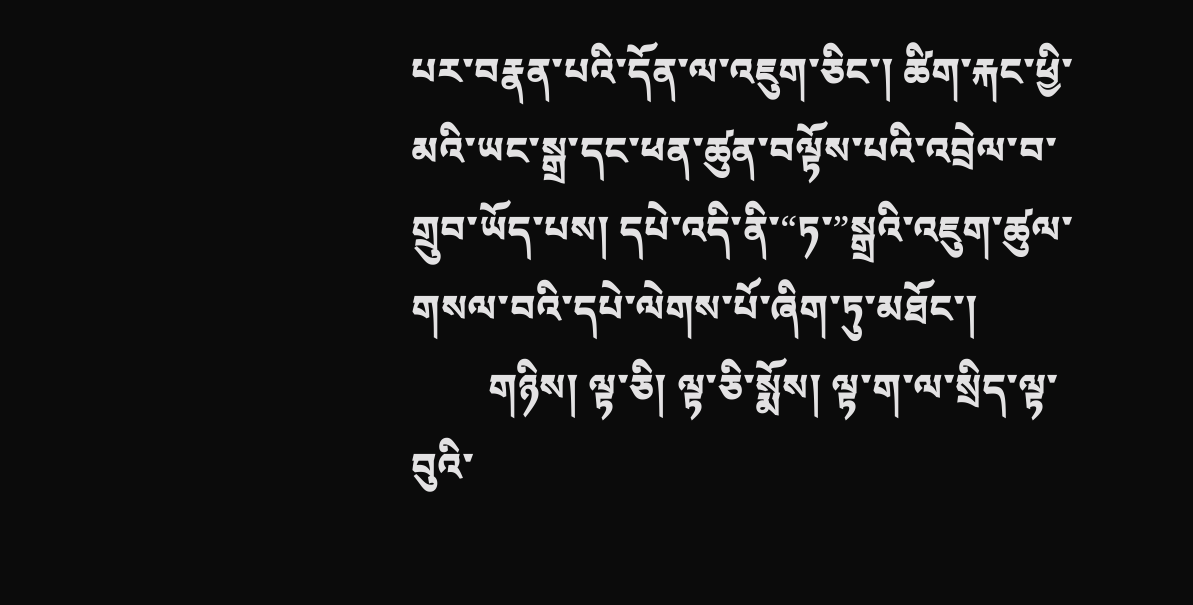པར་བརྣན་པའི་དོན་ལ་འཇུག་ཅིང་། ཚིག་རྐང་ཕྱི་མའི་ཡང་སྒྲ་དང་ཕན་ཚུན་བལྟོས་པའི་འབྲེལ་བ་གྲུབ་ཡོད་པས། དཔེ་འདི་ནི་“ཏ་”སྒྲའི་འཇུག་ཚུལ་གསལ་བའི་དཔེ་ལེགས་པོ་ཞིག་ཏུ་མཐོང་།
        གཉིས། ལྟ་ཅི། ལྟ་ཅི་སྨོས། ལྟ་ག་ལ་སྲིད་ལྟ་བུའི་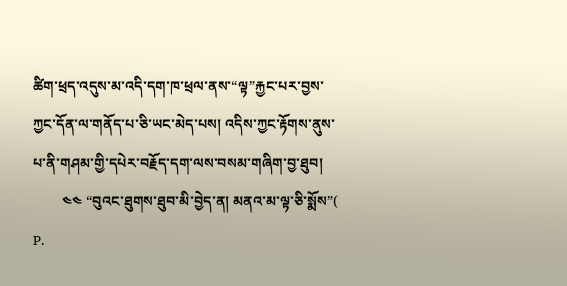ཚིག་ཕྲད་འདུས་མ་འདི་དག་ཁ་ཕྲལ་ནས་“ལྟ”རྐྱང་པར་བྱས་ཀྱང་དོན་ལ་གནོད་པ་ཅི་ཡང་མེད་པས། འདིས་ཀྱང་རྟོགས་ནུས་པ་ནི་གཤམ་གྱི་དཔེར་བརྗོད་དག་ལས་བསམ་གཞིག་བྱ་ཐུབ།
        ༤༤ “བུའང་ཐུགས་ཐུབ་མི་བྱེད་ན། མནའ་མ་ལྟ་ཅི་སྨོས”( P.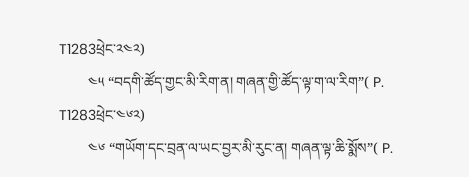T1283ཕྲེང་༢༤༢)
        ༤༥ “བདགི་ཚོད་གྱང་མི་རིག་ན། གཞན་གྱི་ཚོད་ལྟ་ག་ལ་རིག”( P. T1283ཕྲེང་༤༦༢)
        ༤༦ “གཡོག་དང་བྲན་ལ་ཡང་བྱར་མི་རུང་ན། གཞན་ལྟ་ཆི་སྨོས”( P.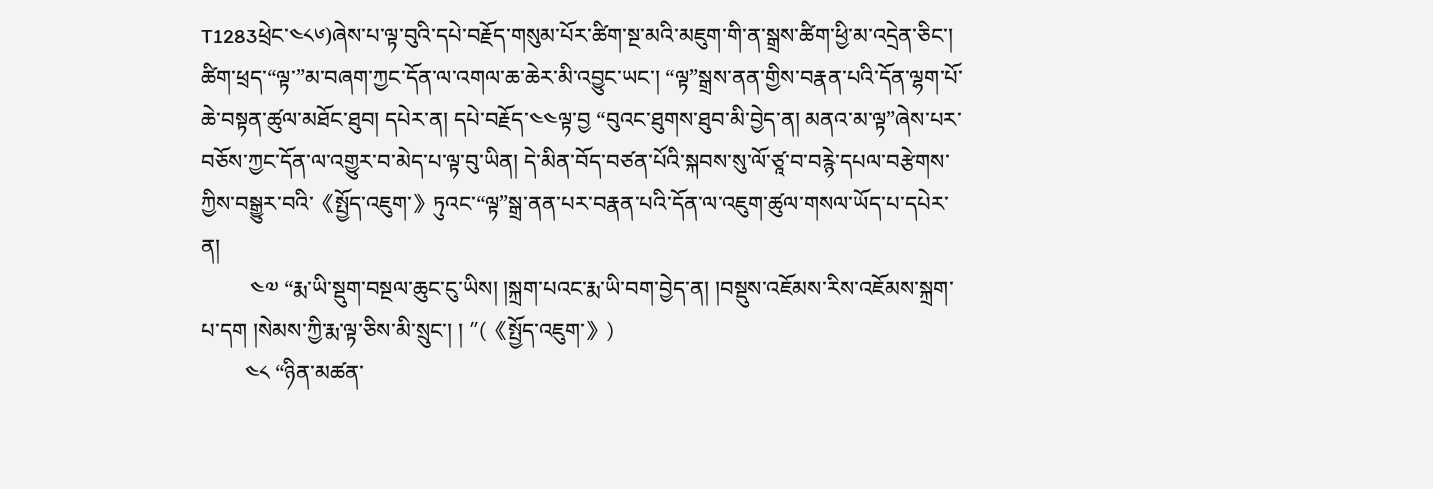T1283ཕྲེང་༤༨༦)ཞེས་པ་ལྟ་བུའི་དཔེ་བརྗོད་གསུམ་པོར་ཚིག་སྔ་མའི་མཇུག་གི་ན་སྒྲས་ཚིག་ཕྱི་མ་འདྲེན་ཅིང་། ཚིག་ཕྲད་“ལྟ་”མ་བཞག་ཀྱང་དོན་ལ་འགལ་ཆ་ཆེར་མི་འབྱུང་ཡང་། “ལྟ”སྒྲས་ནན་གྱིས་བརྣན་པའི་དོན་ལྷག་པོ་ཆེ་བསྟན་ཚུལ་མཐོང་ཐུབ། དཔེར་ན། དཔེ་བརྗོད་༤༤ལྟ་བྱ “བུའང་ཐུགས་ཐུབ་མི་བྱེད་ན། མནའ་མ་ལྟ”ཞེས་པར་བཅོས་ཀྱང་དོན་ལ་འགྱུར་བ་མེད་པ་ལྟ་བུ་ཡིན། དེ་མིན་བོད་བཙན་པོའི་སྐབས་སུ་ལོ་ཙཱ་བ་བརྙེ་དཔལ་བརྩེགས་ཀྱིས་བསྒྱུར་བའི་《སྤྱོད་འཇུག་》ཏུའང་“ལྟ”སྒྲ་ནན་པར་བརྣན་པའི་དོན་ལ་འཇུག་ཚུལ་གསལ་ཡོད་པ་དཔེར་ན།
         ༤༧ “རྨ་ཡི་སྡུག་བསྔལ་ཆུང་ངུ་ཡིས། །སྐྲག་པའང་རྨ་ཡི་བག་བྱེད་ན། །བསྡུས་འཇོམས་རིས་འཇོམས་སྐྲག་པ་དག །སེམས་ཀྱི་རྨ་ལྟ་ཅིས་མི་སྲུང་། ། ”(《སྤྱོད་འཇུག་》)
        ༤༨ “ཉིན་མཚན་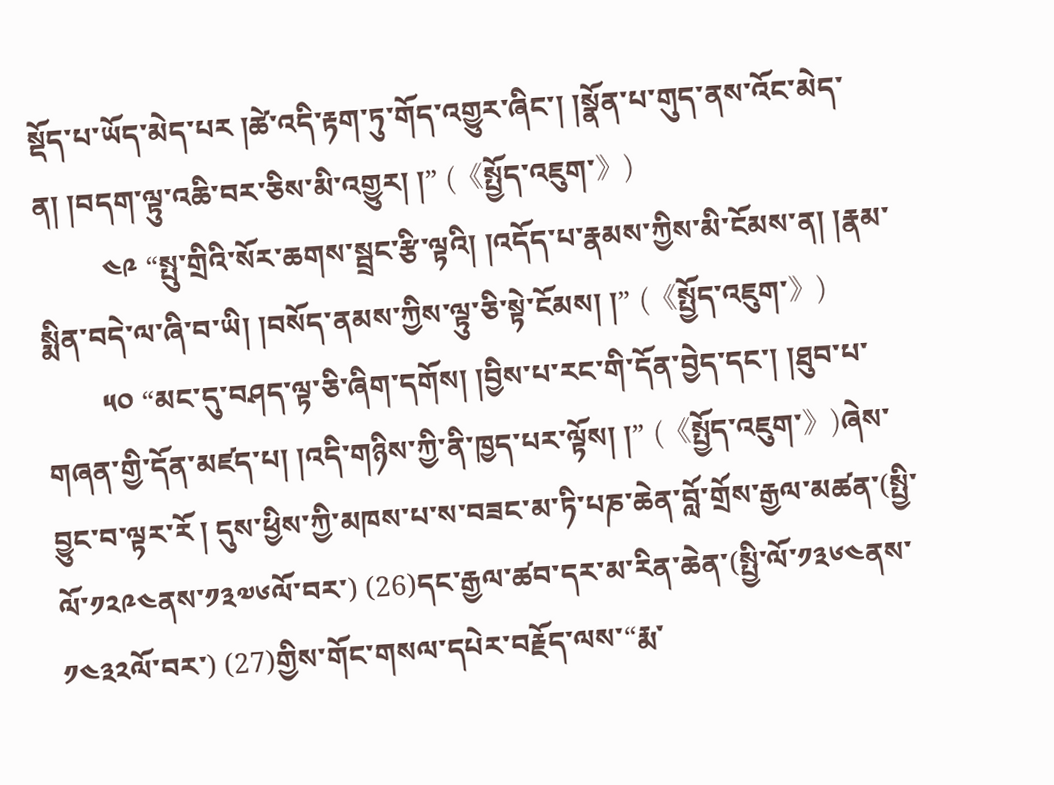སྡོད་པ་ཡོད་མེད་པར །ཚེ་འདི་རྟག་ཏུ་གོད་འགྱུར་ཞིང་། །སྣོན་པ་གུད་ནས་འོང་མེད་ན། །བདག་ལྟུ་འཆི་བར་ཅིས་མི་འགྱུར། །” (《སྤྱོད་འཇུག་》)
         ༤༩ “སྤུ་གྲིའི་སོར་ཆགས་སྦྲང་རྩི་ལྟའི། །འདོད་པ་རྣམས་ཀྱིས་མི་ངོམས་ན། །རྣམ་སྨིན་བདེ་ལ་ཞི་བ་ཡི། །བསོད་ནམས་ཀྱིས་ལྟུ་ཅི་སྟེ་ངོམས། །” (《སྤྱོད་འཇུག་》)
        ༥༠ “མང་དུ་བཤད་ལྟ་ཅི་ཞིག་དགོས། །བྱིས་པ་རང་གི་དོན་བྱེད་དང་། །ཐུབ་པ་གཞན་གྱི་དོན་མཛད་པ། །འདི་གཉིས་ཀྱི་ནི་ཁྱད་པར་ལྟོས། །” (《སྤྱོད་འཇུག་》)ཞེས་བྱུང་བ་ལྟར་རོ ། དུས་ཕྱིས་ཀྱི་མཁས་པ་ས་བཟང་མ་ཏི་པཎ་ཆེན་བློ་གྲོས་རྒྱལ་མཚན་(སྤྱི་ལོ་༡༢༩༤ནས་༡༣༧༦ལོ་བར་) (26)དང་རྒྱལ་ཚབ་དར་མ་རིན་ཆེན་(སྤྱི་ལོ་༡༣༦༤ནས་༡༤༣༢ལོ་བར་) (27)གྱིས་གོང་གསལ་དཔེར་བརྗོད་ལས་“རྨ་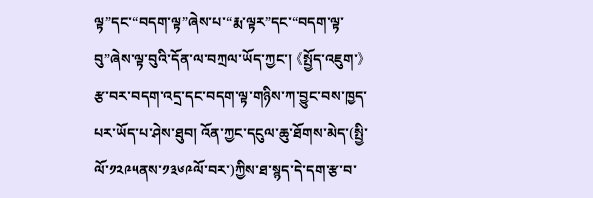ལྟ”དང་“བདག་ལྟ”ཞེས་པ་“རྨ་ལྟར”དང་“བདག་ལྟ་བུ”ཞེས་ལྟ་བུའི་དོན་ལ་བཀྲལ་ཡོད་ཀྱང་། 《སྤྱོད་འཇུག་》རྩ་བར་བདག་འདྲ་དང་བདག་ལྟ་གཉིས་ཀ་བྱུང་བས་ཁྱད་པར་ཡོད་པ་ཤེས་ཐུབ། འོན་ཀྱང་དངུལ་ཆུ་ཐོགས་མེད་(སྤྱི་ལོ་༡༢༩༥ནས་༡༣༦༩ལོ་བར་)ཀྱིས་ཐ་སྙད་དེ་དག་རྩ་བ་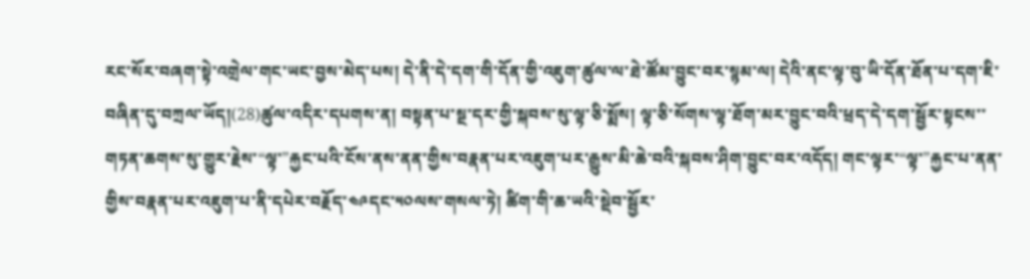རང་སོར་བཞག་སྟེ་འགྲེལ་གང་ཡང་བྱས་མེད་པས། དེ་ནི་དེ་དག་གི་དོན་གྱི་འཇུག་ཚུལ་ལ་ཐེ་ཚོམ་བྱུང་བར་སྙམ་ལ། དེའི་ནང་ལྟ་བུ་ཡི་དོན་ཐོན་པ་དག་ཇི་བཞིན་དུ་བཀྲལ་ཡོད།(28)ཚུལ་འདིར་དཔགས་ན། བསྟན་པ་སྔ་དར་གྱི་སྐབས་སུ་ལྟ་ཅི་སྨོས། ལྟ་ཅི་སོགས་ལྟ་ཐོག་མར་བྱུང་བའི་ཕྲད་དེ་དག་སྦྱོར་སྟངས་་གཏན་ཆགས་སུ་གྱུར་རྗེས་“ལྟ་”རྐྱང་པའི་ངོས་ནས་ནན་གྱིས་བརྣན་པར་འཇུག་པར་རྒྱུས་མི་ཆེ་བའི་སྐབས་ཤིག་བྱུང་བར་འདོད། གང་ལྟར་“ལྟ་”རྐྱང་པ་ནན་གྱིས་བརྣན་པར་འཇུག་པ་ནི་དཔེར་བརྗོད་༤༩དང་༥༠ལས་གསལ་ཏེ། ཚིག་གི་ཆ་ཡའི་སྡེབ་སྦྱོར་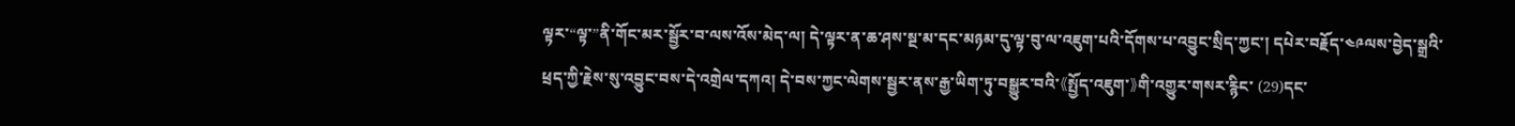ལྟར་“ལྟ་”ནི་གོང་མར་སྦྱོར་བ་ལས་འོས་མེད་ལ། དེ་ལྟར་ན་ཆ་ཤས་སྔ་མ་དང་མཉམ་དུ་ལྟ་བུ་ལ་འཇུག་པའི་དོགས་པ་འབྱུང་སྲིད་ཀྱང་། དཔེར་བརྗོད་༤༩ལས་བྱེད་སྒྲའི་ཕྲད་ཀྱི་རྗེས་སུ་འབྱུང་བས་དེ་འགྲེལ་དཀའ། དེ་བས་ཀྱང་ལེགས་སྦྱར་ནས་རྒྱ་ཡིག་ཏུ་བསྒྱུར་བའི་《སྤྱོད་འཇུག་》གི་འགྱུར་གསར་རྙིང་ (29)དང་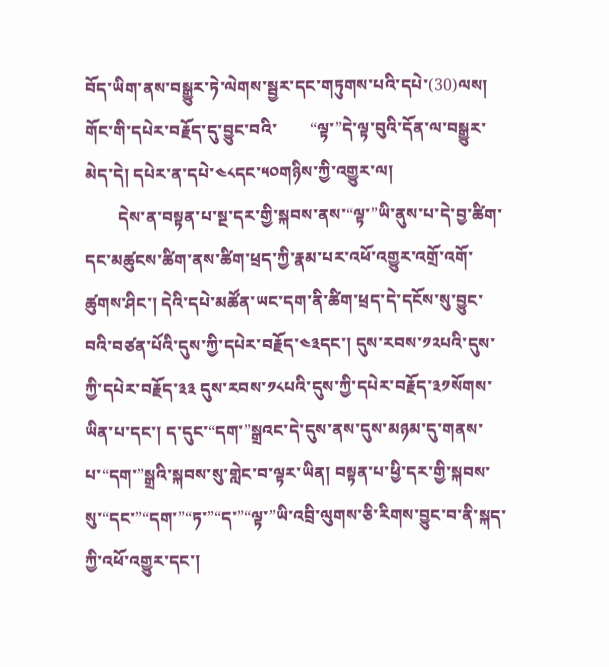བོད་ཡིག་ནས་བསྒྱུར་ཏེ་ལེགས་སྦྱར་དང་གཏུགས་པའི་དཔེ་(30)ལས། གོང་གི་དཔེར་བརྗོད་དུ་བྱུང་བའི་        “ལྟ་”དེ་ལྟ་བུའི་དོན་ལ་བསྒྱུར་མེད་དེ། དཔེར་ན་དཔེ་༤༨དང་༥༠གཉིས་ཀྱི་འགྱུར་ལ།
        དེས་ན་བསྟན་པ་སྔ་དར་གྱི་སྐབས་ནས་“ལྟ་”ཡི་ནུས་པ་དེ་བྱ་ཚིག་དང་མཚུངས་ཚིག་ནས་ཚིག་ཕྲད་ཀྱི་རྣམ་པར་འཕོ་འགྱུར་འགྲོ་འགོ་ཚུགས་ཤིང་། དེའི་དཔེ་མཚོན་ཡང་དག་ནི་ཚིག་ཕྲད་དེ་དངོས་སུ་བྱུང་བའི་བཙན་པོའི་དུས་ཀྱི་དཔེར་བརྗོད་༤༣དང་། དུས་རབས་༡༢པའི་དུས་ཀྱི་དཔེར་བརྗོད་༣༣ དུས་རབས་༡༨པའི་དུས་ཀྱི་དཔེར་བརྗོད་༣༡སོགས་ཡིན་པ་དང་། ད་དུང་“དག་”སྒྲའང་དེ་དུས་ནས་དུས་མཉམ་དུ་གནས་པ་“དག་”སྒྲའི་སྐབས་སུ་གླེང་བ་ལྟར་ཡིན། བསྟན་པ་ཕྱི་དར་གྱི་སྐབས་སུ་“དང་”“དག་”“ཏ་”“ད་”“ལྟ་”ཡི་འབྲི་ལུགས་ཅི་རིགས་བྱུང་བ་ནི་སྐད་ཀྱི་འཕོ་འགྱུར་དང་།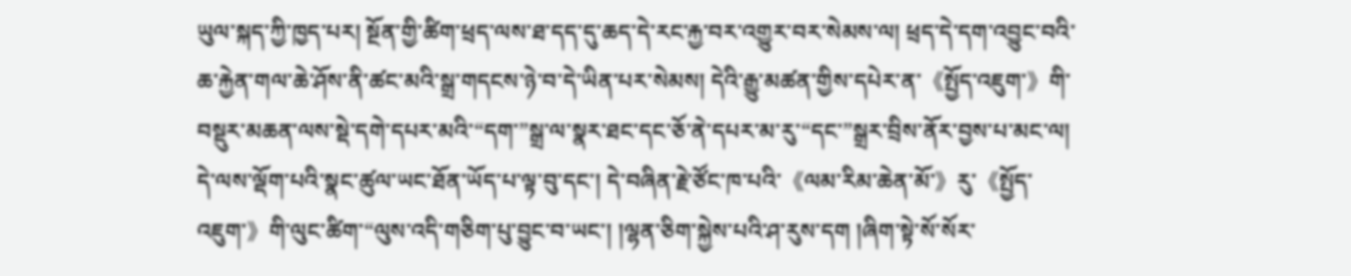ཡུལ་སྐད་ཀྱི་ཁྱད་པར། སྔོན་གྱི་ཚིག་ཕྲད་ལས་ཐ་དད་དུ་ཆད་དེ་རང་རྐྱ་བར་འགྱུར་བར་སེམས་ལ། ཕྲད་དེ་དག་འབྱུང་བའི་ཆ་རྐྱེན་གལ་ཆེ་ཤོས་ནི་ཚང་མའི་སྒྲ་གདངས་ཉེ་བ་དེ་ཡིན་པར་སེམས། དེའི་རྒྱུ་མཚན་གྱིས་དཔེར་ན་《སྤྱོད་འཇུག་》གི་བསྡུར་མཆན་ལས་སྡེ་དགེ་དཔར་མའི་“དག་”སྒྲ་ལ་སྣར་ཐང་དང་ཅོ་ནེ་དཔར་མ་རུ་“དང་”སྒྲར་བྲིས་ནོར་བྱས་པ་མང་ལ། དེ་ལས་ལྡོག་པའི་སྣང་ཚུལ་ཡང་ཐོན་ཡོད་པ་ལྟ་བུ་དང་། དེ་བཞིན་རྗེ་ཙོང་ཁ་པའི་《ལམ་རིམ་ཆེན་མོ་》རུ་《སྤྱོད་འཇུག་》གི་ལུང་ཚིག་“ལུས་འདི་གཅིག་པུ་བྱུང་བ་ཡང་། །ལྷན་ཅིག་སྐྱེས་པའི་ཤ་རུས་དག །ཞིག་སྟེ་སོ་སོར་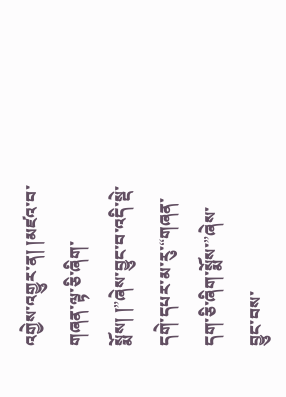འགྱེས་འགྱུར་ན། །མཛའ་བ་གཞན་ལྟ་ཅི་ཞིག་སྨོས། །”ཞེས་བྱུང་བ་འདི་སྡེ་དགེ་དཔར་མ་རུ་“གཞན་དག་ཅི་ཞིག་སྨོས་”ཞེས་བྱུང་བས་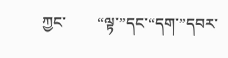ཀྱང་        “ལྟ་”དང་“དག་”དབར་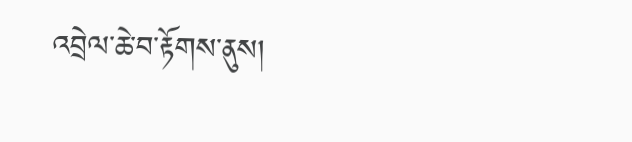འབྲེལ་ཆེ་བ་རྟོགས་ནུས།